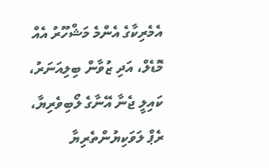އެމެރިކާގެ އެންމެ މަޝްހޫރު އެއް މޮޑެލް، އަދި ޒުވާން ބިލިއަނަރު، ކައިލީ ޖެނާ އޭނާގެ ލޯބިވެރިޔާ، ރެޕް ލަވަކިޔުންތެރިޔާ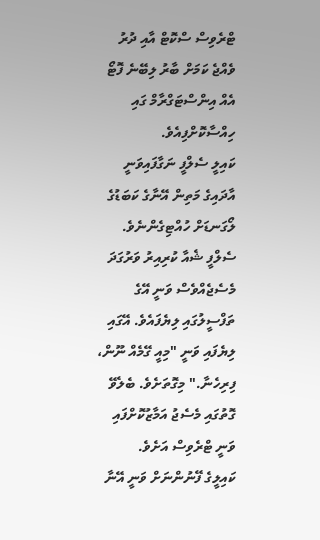ޓްރެވިސް ސްކޮޓް އާއި ދުރު ވެއްޖެ ކަމަށް ބާރު ލިބޭނެ ފޮޓޯ އެއް އިންސްޓަގްރާމް ގައި ހިއްސާކޮށްފިއެވެ.
ކައިލީ ސެލްފީ ނަގާފައިވަނީ އާދައިގެ މަތިން އޭނާގެ ކަބަޑުގެ ލޯގަނޑަށް ހުއްޓިގެންނެވެ. ސެލްފީ ޝެއާ ކުރިއިރު ވަރުގަދަ މެސެޖެއްވެސް ވަނީ އޭގެ ތަފްސީލުގައި ލިޔެފައެވެ. އޭގައި ލިޔެފައި ވަނީ "މިއީ ގޭމެއް ނޫން، ފިރިހެނާ." މިގޮތަށެވެ. ބެލެވޭ ގޮތުގައި މެސެޖު އަމާޒުކޮށްފައި ވަނީ ޓްރެވިސް އަށެވެ.
ކައިލީގެ ފޭނުންނަށް ވަނީ އޭނާ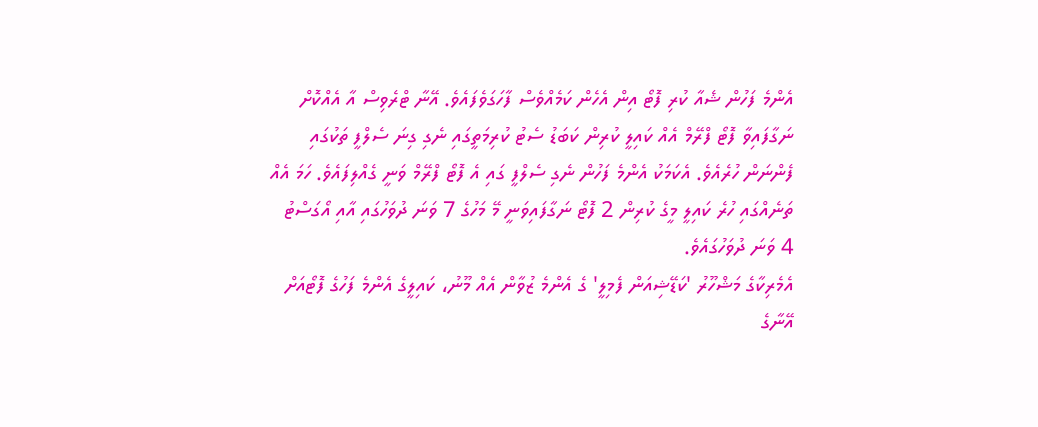އެންމެ ފަހުން ޝެއާ ކުރި ފޮޓޯ އިން އެހެން ކަމެއްވެސް ފާހަގަވެފައެވެ. އޭނާ ޓްރެވިސް އާ އެއްކޮށް ނަގާފައިވާ ފޮޓޯ ފްރޭމް އެއް ކައިލީ ކުރިން ކަބަޑު ސެޓު ކުރިމަތީގައި ނެގި ގިނަ ސެލްފީ ތަކުގައި ފެންނަން ހުރެއެވެ. އެކަމަކު އެންމެ ފަހުން ނެގި ސެލްފީ ގައި އެ ފޮޓޯ ފްރޭމް ވަނީ ގެއްލިފައެވެ. ހަމަ އެއް ތަނެއްގައި ހުރެ ކައިލީ މީގެ ކުރިން 2 ފޮޓޯ ނަގާފައިވަނީ މޭ މަހުގެ 7 ވަނަ ދުވަހުގައި އާއި އޯގަސްޓު 4 ވަނަ ދުވަހުގައެވެ.
އެމެރިކާގެ މަޝްހޫރު 'ކަޑޭޝިއަން ފެމިލީ' ގެ އެންމެ ޒުވާން އެއް މޫނު، ކައިލީގެ އެންމެ ފަހުގެ ފޮޓޯއަށް އޭނާގެ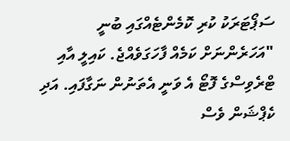ސަޕޯޓަރަކު ކުރި ކޮމެންޓެއްގައި ބުނީ "އަހަރެންނަށް ކަމެއް ފާހަގަވެއްޖެ. ކައިލީ އާއި ޓްރެވިސްގެ ފޮޓޯ އެ ވަނީ އެތަނުން ނަގާފައި. އަދި ކެޕްޝަން ވެސް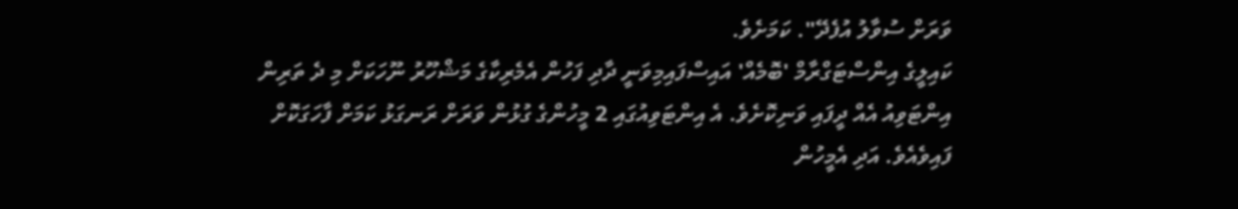ވަރަށް ސުވާލު އުފެދޭ". ކަމަށެވެ.
ކައިލީގެ އިންސްޓަގްރާމް 'ބޮމެއް' އައިސްފައިމިވަނީ ދާދި ފަހުން އެމެރިކާގެ މަޝްހޫރު ނޫހަކަށް މި ދެ ތަރިން އިންޓަވިއު އެއް ދީފައި ވަނިކޮށެވެ. އެ އިންޓަވިއުގައި 2 މީހުންގެ ގުޅުން ވަރަށް ރަނގަޅު ކަމަށް ފާހަގަކޮށް ފައިވެއެވެ. އަދި އެމީހުން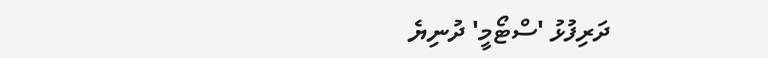ދަރިފުޅު 'ސްޓޯމީ' ދުނިޔެ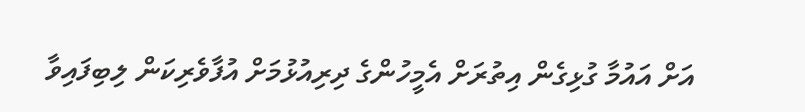އަށް އައުމާ ގުޅިގެން އިތުރަށް އެމީހުންގެ ދިރިއުޅުމަށް އުފާވެރިކަން ލިބިފައިވާ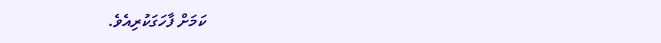ކަމަށް ފާހަގަކުރިއެވެ.